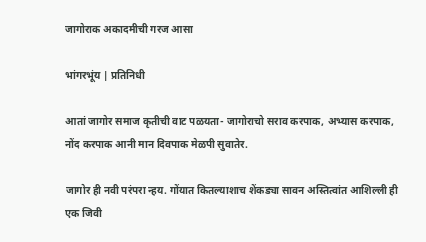जागोराक अकादमीची गरज आसा

भांगरभूंय | प्रतिनिधी

आतां जागोर समाज कृतीची वाट पळयता- जागोराचो सराव करपाक, अभ्यास करपाक, नोंद करपाक आनी मान दिवपाक मेळपी सुवातेर.

जागोर ही नवी परंपरा न्हय. गोंयात कितल्याशाच शेंकड्या सावन अस्तित्वांत आशिल्ली ही एक जिवी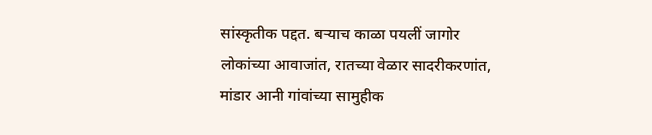सांस्कृतीक पद्दत. बऱ्याच काळा पयलीं जागोर लोकांच्या आवाजांत, रातच्या वेळार सादरीकरणांत, मांडार आनी गांवांच्या सामुहीक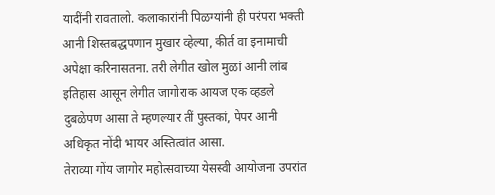यादींनी रावतालो. कलाकारांनी पिळग्यांनी ही परंपरा भक्ती आनी शिस्तबद्धपणान मुखार व्हेल्या, कीर्त वा इनामाची अपेक्षा करिनासतना. तरी लेगीत खोल मुळां आनी लांब इतिहास आसून लेगीत जागोराक आयज एक व्हडले दुबळेपण आसा ते म्हणल्यार तीं पुस्तकां, पेपर आनी अधिकृत नोंदी भायर अस्तित्वांत आसा.
तेराव्या गोंय जागोर महोत्सवाच्या येसस्वी आयोजना उपरांत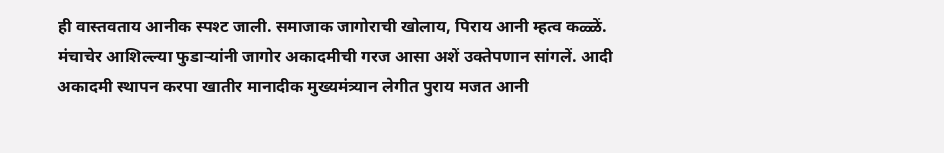ही वास्तवताय आनीक स्पश्ट जाली. समाजाक जागोराची खोलाय, पिराय आनी म्हत्व कळ्ळें. मंचाचेर आशिल्ल्या फुडाऱ्यांनी जागोर अकादमीची गरज आसा अशें उक्तेपणान सांगलें. आदी अकादमी स्थापन करपा खातीर मानादीक मुख्यमंत्र्यान लेगीत पुराय मजत आनी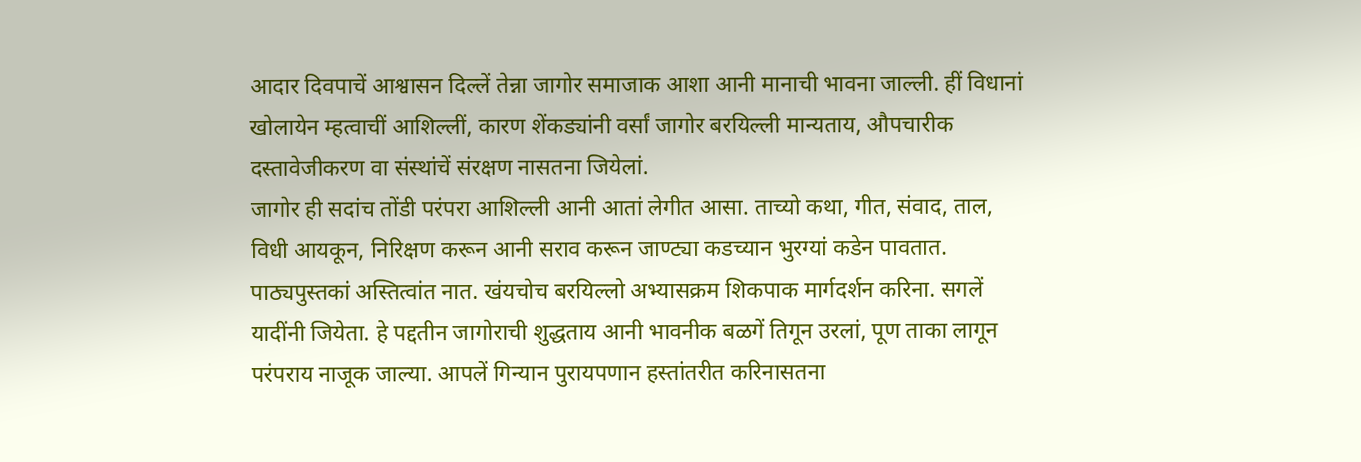आदार दिवपाचें आश्वासन दिल्लें तेन्ना जागोर समाजाक आशा आनी मानाची भावना जाल्ली. हीं विधानां खोलायेन म्हत्वाचीं आशिल्लीं, कारण शेंकड्यांनी वर्सां जागोर बरयिल्ली मान्यताय, औपचारीक दस्तावेजीकरण वा संस्थांचें संरक्षण नासतना जियेलां.
जागोर ही सदांच तोंडी परंपरा आशिल्ली आनी आतां लेगीत आसा. ताच्यो कथा, गीत, संवाद, ताल, विधी आयकून, निरिक्षण करून आनी सराव करून जाण्ट्या कडच्यान भुरग्यां कडेन पावतात. पाठ्यपुस्तकां अस्तित्वांत नात. खंयचोच बरयिल्लो अभ्यासक्रम शिकपाक मार्गदर्शन करिना. सगलें यादींनी जियेता. हे पद्दतीन जागोराची शुद्धताय आनी भावनीक बळगें तिगून उरलां, पूण ताका लागून परंपराय नाजूक जाल्या. आपलें गिन्यान पुरायपणान हस्तांतरीत करिनासतना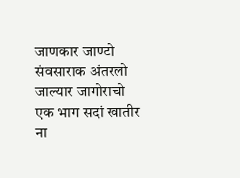जाणकार जाण्टो संवसाराक अंतरलो जाल्यार जागोराचो एक भाग सदां खातीर ना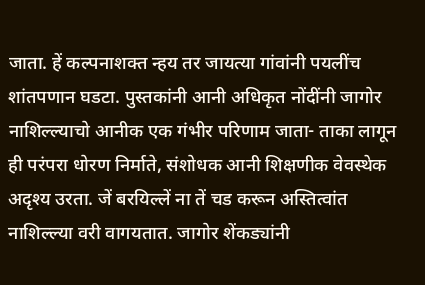जाता. हें कल्पनाशक्त न्हय तर जायत्या गांवांनी पयलींच शांतपणान घडटा. पुस्तकांनी आनी अधिकृत नोंदींनी जागोर नाशिल्ल्याचो आनीक एक गंभीर परिणाम जाता- ताका लागून ही परंपरा धोरण निर्माते, संशोधक आनी शिक्षणीक वेवस्थेक अदृश्य उरता. जें बरयिल्लें ना तें चड करून अस्तित्वांत नाशिल्ल्या वरी वागयतात. जागोर शेंकड्यांनी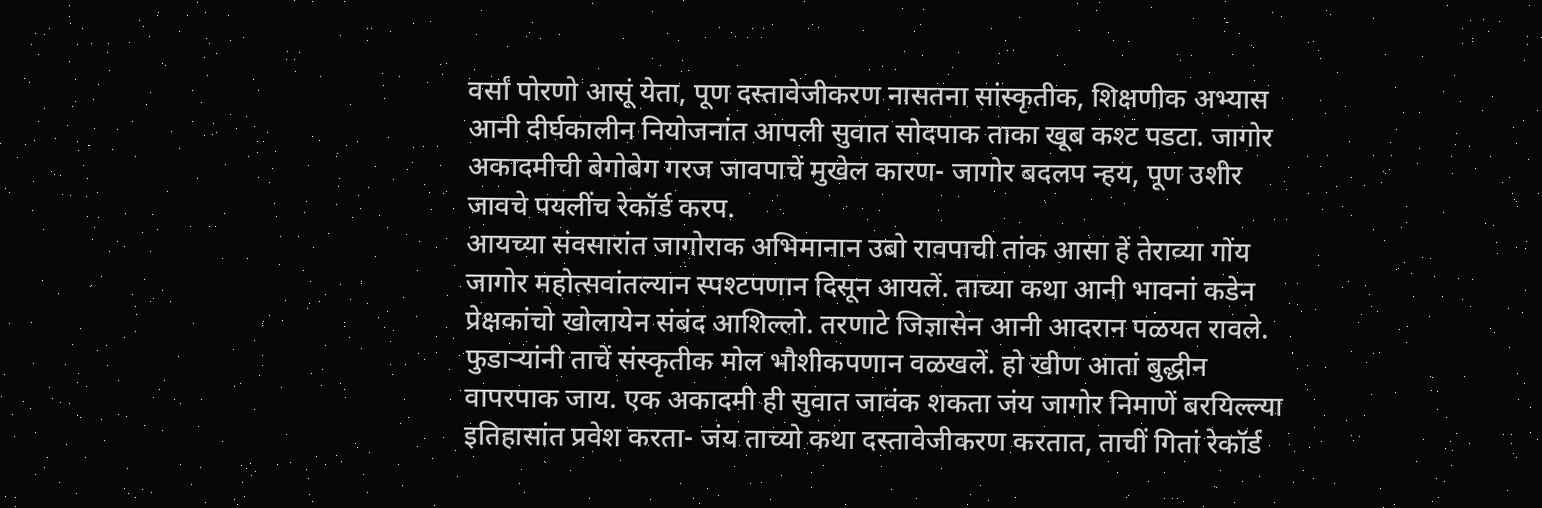वर्सां पोरणो आसूं येता, पूण दस्तावेजीकरण नासतना सांस्कृतीक, शिक्षणीक अभ्यास आनी दीर्घकालीन नियोजनांत आपली सुवात सोदपाक ताका खूब कश्ट पडटा. जागोर अकादमीची बेगोबेग गरज जावपाचें मुखेल कारण- जागोर बदलप न्हय, पूण उशीर जावचे पयलींच रेकॉर्ड करप.
आयच्या संवसारांत जागोराक अभिमानान उबो रावपाची तांक आसा हें तेराव्या गोंय जागोर महोत्सवांतल्यान स्पश्टपणान दिसून आयलें. ताच्या कथा आनी भावनां कडेन प्रेक्षकांचो खोलायेन संबंद आशिल्लो. तरणाटे जिज्ञासेन आनी आदरान पळयत रावले. फुडाऱ्यांनी ताचें संस्कृतीक मोल भौशीकपणान वळखलें. हो खीण आतां बुद्धीन वापरपाक जाय. एक अकादमी ही सुवात जावंक शकता जंय जागोर निमाणें बरयिल्ल्या इतिहासांत प्रवेश करता- जंय ताच्यो कथा दस्तावेजीकरण करतात, ताचीं गितां रेकॉर्ड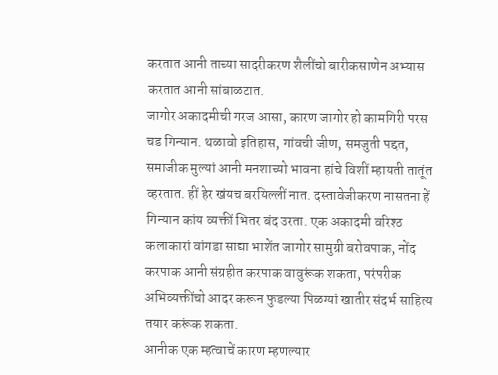करतात आनी ताच्या सादरीकरण शैलींचो बारीकसाणेन अभ्यास करतात आनी सांबाळटात.
जागोर अकादमीची गरज आसा, कारण जागोर हो कामगिरी परस चड गिन्यान. थळावो इतिहास, गांवची जीण, समजुती पद्दत, समाजीक मुल्यां आनी मनशाच्यो भावना हांचे विशीं म्हायती तातूंत व्हरतात. हीं हेर खंयच बरयिल्लीं नात. दस्तावेजीकरण नासतना हें गिन्यान कांय व्यक्तीं भितर बंद उरता. एक अकादमी वरिश्ठ कलाकारां वांगडा साद्या भाशेंत जागोर सामुग्री बरोवपाक, नोंद करपाक आनी संग्रहीत करपाक वावुरूंक शकता, परंपरीक अभिव्यक्तींचो आदर करून फुडल्या पिळग्यां खातीर संदर्भ साहित्य तयार करूंक शकता.
आनीक एक म्हत्वाचें कारण म्हणल्यार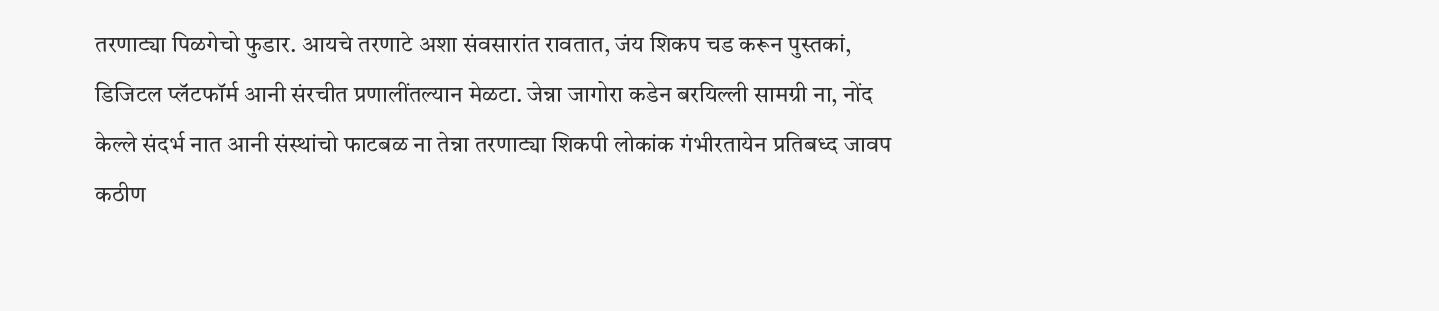तरणाट्या पिळगेचो फुडार. आयचे तरणाटे अशा संवसारांत रावतात, जंय शिकप चड करून पुस्तकां, डिजिटल प्लॅटफॉर्म आनी संरचीत प्रणालींतल्यान मेळटा. जेन्ना जागोरा कडेन बरयिल्ली सामग्री ना, नोंद केल्ले संदर्भ नात आनी संस्थांचो फाटबळ ना तेन्ना तरणाट्या शिकपी लोकांक गंभीरतायेन प्रतिबध्द जावप कठीण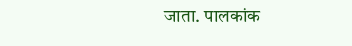जाता. पालकांक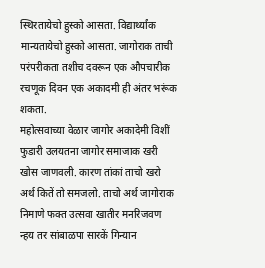स्थिरतायेचो हुस्को आसता. विद्यार्थ्यांक मान्यतायेचो हुस्को आसता. जागोराक ताची परंपरीकता तशीच दवरून एक औपचारीक रचणूक दिवन एक अकादमी ही अंतर भरूंक शकता.
महोत्सवाच्या वेळार जागोर अकादेमी विशीं फुडारी उलयतना जागोर समाजाक खरी खोस जाणवली. कारण तांकां ताचो खरो अर्थ कितें तो समजलो. ताचो अर्थ जागोराक निमाणे फक्त उत्सवा खातीर मनरिजवण न्हय तर सांबाळपा सारकें गिन्यान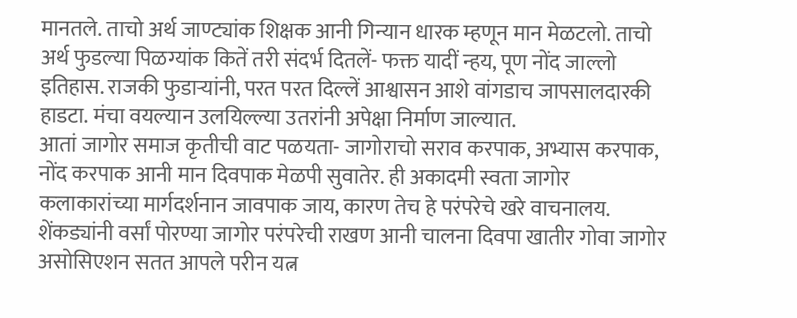मानतले. ताचो अर्थ जाण्ट्यांक शिक्षक आनी गिन्यान धारक म्हणून मान मेळटलो. ताचो अर्थ फुडल्या पिळग्यांक कितें तरी संदर्भ दितलें- फक्त यादीं न्हय, पूण नोंद जाल्लो इतिहास. राजकी फुडाऱ्यांनी, परत परत दिल्लें आश्वासन आशे वांगडाच जापसालदारकी हाडटा. मंचा वयल्यान उलयिल्ल्या उतरांनी अपेक्षा निर्माण जाल्यात.
आतां जागोर समाज कृतीची वाट पळयता- जागोराचो सराव करपाक, अभ्यास करपाक, नोंद करपाक आनी मान दिवपाक मेळपी सुवातेर. ही अकादमी स्वता जागोर कलाकारांच्या मार्गदर्शनान जावपाक जाय, कारण तेच हे परंपरेचे खरे वाचनालय. शेंकड्यांनी वर्सां पोरण्या जागोर परंपरेची राखण आनी चालना दिवपा खातीर गोवा जागोर असोसिएशन सतत आपले परीन यत्न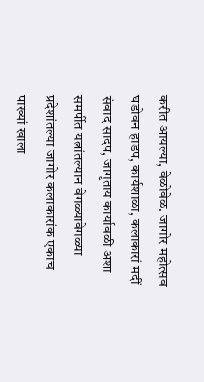करीत आयल्या, वेळोवेळ. जागोर महोत्सव घडोवन हाडप, कार्यशाळा, कलाकारां मदीं संवाद सादप, जागृताय कार्यावळी अशा समर्पीत यत्नांतल्यान वेगळ्यावेगळ्या प्रदेशांतल्या जागोर कलाकारांक एकाच पाख्यां खाला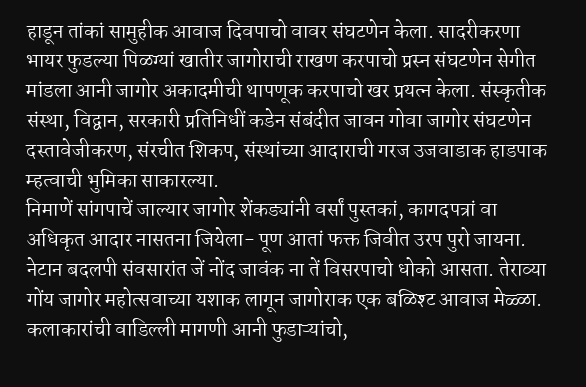हाडून तांकां सामुहीक आवाज दिवपाचो वावर संघटणेन केला. सादरीकरणा भायर फुडल्या पिळग्यां खातीर जागोराची राखण करपाचो प्रस्न संघटणेन सेगीत मांडला आनी जागोर अकादमीची थापणूक करपाचो खर प्रयत्न केला. संस्कृतीक संस्था, विद्वान, सरकारी प्रतिनिधीं कडेन संबंदीत जावन गोवा जागोर संघटणेन दस्तावेजीकरण, संरचीत शिकप, संस्थांच्या आदाराची गरज उजवाडाक हाडपाक म्हत्वाची भुमिका साकारल्या.
निमाणें सांगपाचें जाल्यार जागोर शेंकड्यांनी वर्सां पुस्तकां, कागदपत्रां वा अधिकृत आदार नासतना जियेला- पूण आतां फक्त जिवीत उरप पुरो जायना. नेटान बदलपी संवसारांत जें नोंद जावंक ना तें विसरपाचो धोको आसता. तेराव्या गोंय जागोर महोत्सवाच्या यशाक लागून जागोराक एक बळिश्ट आवाज मेळ्ळा. कलाकारांची वाडिल्ली मागणी आनी फुडाऱ्यांचो,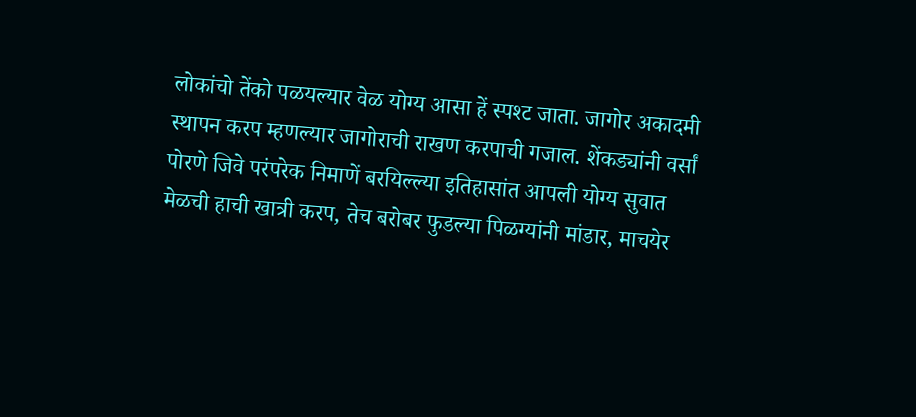लोकांचो तेंको पळयल्यार वेळ योग्य आसा हें स्पश्ट जाता. जागोर अकादमी स्थापन करप म्हणल्यार जागोराची राखण करपाची गजाल. शेंकड्यांनी वर्सां पोरणे जिवे परंपरेक निमाणें बरयिल्ल्या इतिहासांत आपली योग्य सुवात मेळची हाची खात्री करप, तेच बरोबर फुडल्या पिळग्यांनी मांडार, माचयेर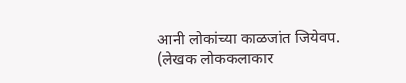आनी लोकांच्या काळजांत जियेवप.
(लेखक लोककलाकार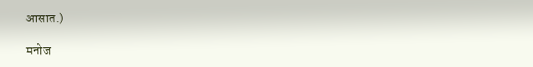आसात.)

मनोज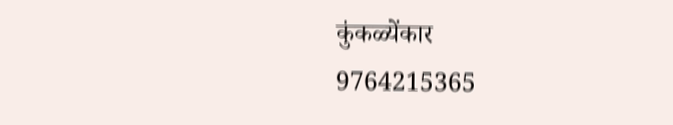कुंकळ्येंकार
9764215365